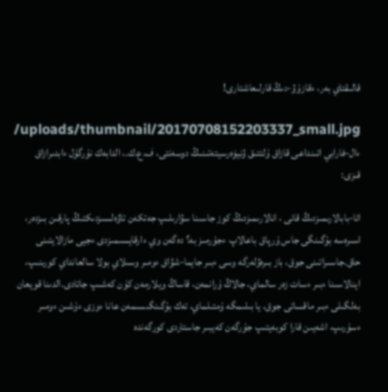قالىقتاي بەر، ءقازۇۋ-دىڭ قارلىعاشتارى!

/uploads/thumbnail/20170708152203337_small.jpg
ءال-فارابي اتىنداعى قازاق ۇلتتىق ۋنيۆەرسيتەتىنىڭ دوسەنتى، ف.ع.ك.، الدابەك نۇرگۇل ءابدىرازاق قىزى:

اتا-بابالارىمىزدىڭ قانى ، انالارىمىزدىڭ كوز جاسىنا سۋارىلىپ جەتكەن تاۋەلسىزدىكتىڭ پارقىن بىزدەر، اسىرەسە بۇگىنگى جاس ۇرپاق باعالاپ ءجۇرمىز بە؟ دەگەن وي ءارقايسىمىزدى ءجيى مازالايتىنى حاق.جاسىراتىنى جوق، باز بىرەۋلەرگە وسى ءبىر جايما-شۋاق ءومىر وسىلاي بولا سالعانداي كورىنىپ، اينالاسىنا ءبىر ءسات زەر سالماي، جالاڭ ۇرانمەن، قاساڭ ويلارمەن كۇن كەشىپ جاتادى.الدىنا قويعان بەلگىلى ءبىر ماقساتى جوق، يا بىلىمگە ۇمتىلماي، تەك بۇگىنگىسىمەن عانا ءوزى ءۇشىن ءومىر ءسۇرىپ، اشەيىن قارا كوبەيتىپ جۇرگەن كەيبىر جاستاردى كورگەندە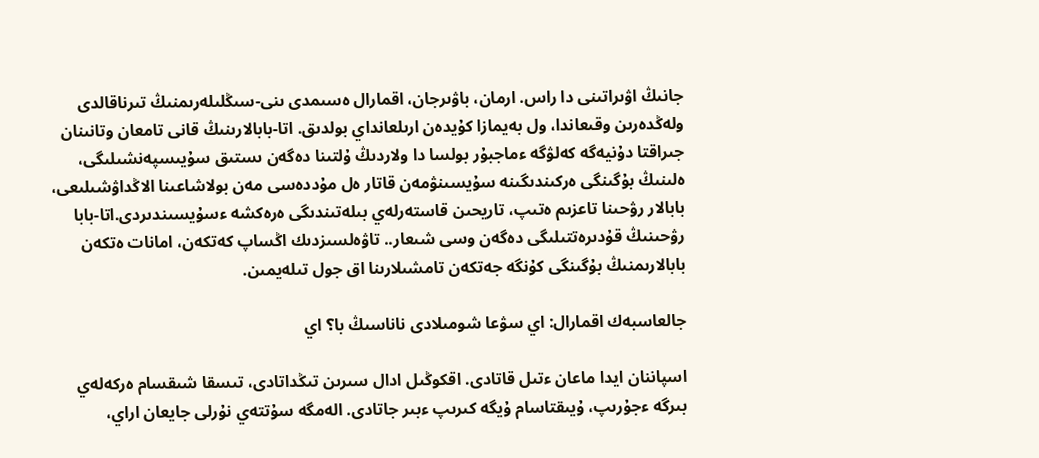جانىڭ اۋىراتىنى دا راس. ارمان، باۋىرجان، اقمارال ەسىمدى ىنى-سىڭلىلەرىمنىڭ تىرناقالدى ولەڭدەرىن وقىعاندا، ول بەيمازا كۇيدەن ارىلعانداي بولدىق. اتا-بابالارىنىڭ قانى تامعان وتانىنان جىراقتا دۇنيەگە كەلۋگە ءماجبۇر بولسا دا ولاردىڭ ۇلتىنا دەگەن ىستىق سۇيىسپەنشىلىگى، ەلىنىڭ بۇگىنگى ەركىندىگىنە سۇيسىنۋمەن قاتار ەل مۇددەسى مەن بولاشاعىنا الاڭداۋشىلىعى، بابالار رۋحىنا تاعزىم ەتىپ، تاريحىن قاستەرلەي بىلەتىندىگى ەرەكشە ءسۇيسىندىردى.اتا-بابا رۋحىنىڭ قۇدىرەتتىلىگى دەگەن وسى شىعار.. تاۋەلسىزدىك اڭساپ كەتكەن، امانات ەتكەن بابالارىمنىڭ بۇگىنگى كۇنگە جەتكەن تامشىلارىنا اق جول تىلەيمىن.

جالعاسبەك اقمارال: اي سۋعا شومىلادى ناناسىڭ با؟ اي

اسپاننان ايدا ماعان ءتىل قاتادى. اقكوڭىل ادال سىرىن تىڭداتادى، تىسقا شىقسام ەركەلەي بىرگە ءجۇرىپ، ۇيىقتاسام ۇيگە كىرىپ ءبىر جاتادى. الەمگە سۇتتەي نۇرلى جايعان اراي،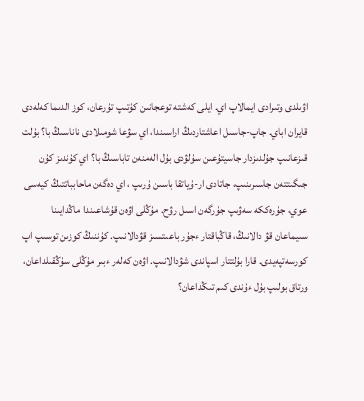اۋىلدى وتىرادى ايمالاپ اي. ايلى كەشتە توعجانىن كۇتىپ تۇرعان، كوز الدىما كەلەدى قايران اباي. جاپ-جاسىل اعاشتاردىڭ اراسىندا، اي سۋعا شومىلادى ناناسىڭ با؟ بۇلت قىزعانىپ جۇلدىزدار جاسيتۇعىن سۇلۋدى بۇل الەمنەن تاباسىڭ با؟ اي كۇندىز كۇن جىگىتتەن جاسىرىنىپ، جاتادى ار-ۇياتقا باسىن ۇرىپ ، اي دەگەن ماحابباتتىڭ كيەسى عوي، جۇرەككە سەۋىپ جۇرگەن اسىل رۋح. مۇڭلى اۋەن قۇشاعىندا ماڭدايىنا سىيماعان قۋ دالانىڭ، قاڭباقتار ءجۇر باعىتسىز قۋدالانىپ. كۇننىڭ كوزىن توسىپ اپ كورسەتپەيدى. قارا بۇلتتار اسپاندى شۋدالانىپ. اۋەن كەلەر ءبىر مۇڭلى سۇڭقىلداعان، ورتاق بولىپ بۇل ءۇندى كىم تىڭداعان؟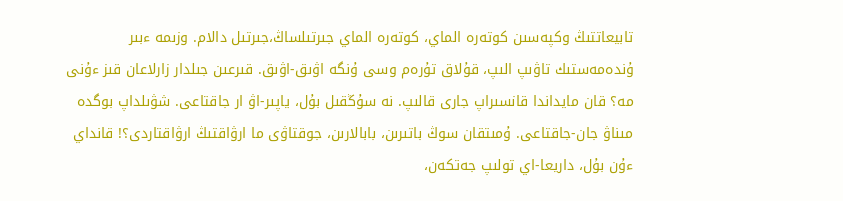تابيعاتتىڭ وكپەسىن كوتەرە الماي، كوتەرە الماي جىرتىلساڭ،جىرتىل دالام. وزىمە ءبىر ۇندەمەستىك تاۋىپ الىپ، قۇلاق تۇرەم وسى ۇنگە اۋىق-اۋىق. قىرعىن جىلدار زارلاعان قىز ءۇنى مە؟ قان مايداندا قانسىراپ جارى قالىپ. نە سۇڭقىل بۇل، ياپىر-اۋ ار جاقتاعى. شۋىلداپ بوگدە مىناۋ جان-جاقتاعى. ۇمىتقان سوڭ باتىرىن، بابالارىن، جوقتاۋى ما ارۋاقتىڭ ارۋاقتاردى؟! قانداي ءۇن بۇل، داريعا-اي تولىپ جەتكەن،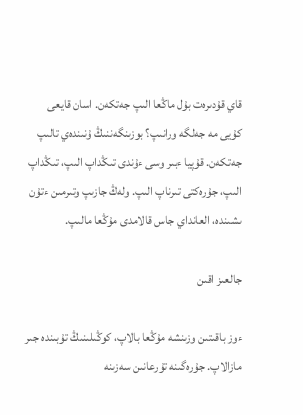قاي قۇدىرەت بۇل ماڭعا الىپ جەتكەن. اسان قايعى كۇيى مە جەلگە ورانىپ؟ بوزىنگەننىڭ ۇنىندەي تالىپ جەتكەن. قۇپيا ءبىر وسى ءۇندى تىڭداپ الىپ، تىڭداپ الىپ، جۇرەكتى تىرناپ الىپ. ولەڭ جازىپ وتىرمىن ءتۇن ىشىندە، العانداي جاس قالامدى مۇڭعا مالىپ.

جالعىز اقىن

ءوز باقىتىن وزىنشە مۇڭعا بالاپ، كوڭىلىنىڭ تۇبىندە جىر مازالاپ. جۇرەگىنە تۇرعانىن سەزىنە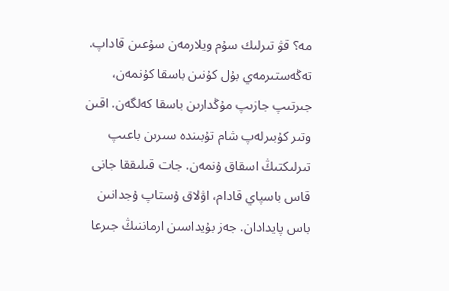مە؟ قۋ تىرلىك سۇم ويلارمەن سۇعىن قاداپ. تەڭەستىرمەي بۇل كۇنىن باسقا كۇنمەن، جىرتىپ جازىپ مۇڭدارىن باسقا كەلگەن. اقىن وتىر كۇبىرلەپ شام تۇبىندە سىرىن باعىپ تىرلىكتىڭ اسقاق ۇنمەن. جات قىلىققا جانى قاس باسپاي قادام، اۋلاق ۇستاپ ۇجدانىن باس پايدادان. جەز بۇيداسىن ارماننىڭ جىرعا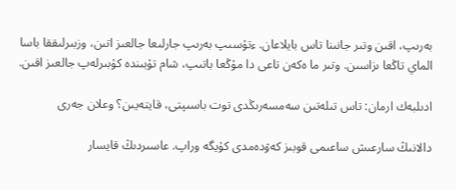بەرىپ، اقىن وتىر جانىنا تاس بايلاعان. ءتۇسىپ بەرىپ جارلىعا جالعىز اتىن، وزبىرلىققا باسا الماي تاڭعا ىزاسىن. وتىر ما ەكەن تاعى دا مۇڭعا باتىپ، شام تۇبىندە كۇبىرلەپ جالعىز اقىن.

ادىلبەك ارمان: تاس تىلەتىن سەمسەرىڭدى توت باسىپتى، قايتەيىن؟ وعلان جەرى

دالانىڭ سارعىش ساعىمى قوبىز كەۋدەمدى كۇيگە وراپ. عاسىردىڭ قايسار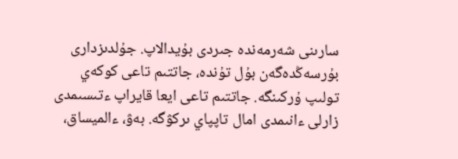سارىنى شەرمەندە جىردى بۇيدالاپ. جۇلدىزدارى بۇرسەڭدەگەن بۇل تۇندە، جاتتىم تاعى كوكەي تولىپ ۇركىنگە. جاتتىم تاعى ايعا قايراپ ءتىسىمدى زارلى ءانىمدى امال تاپپاي ىركۋگە. بەۋ، ءالميساق،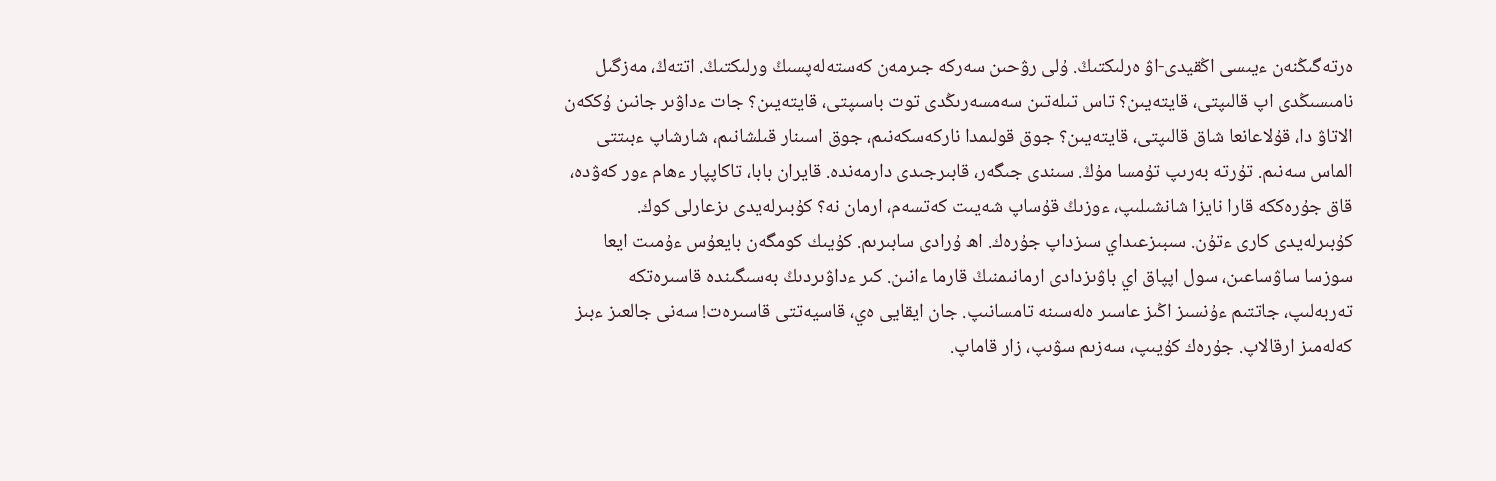ەرتەگىڭنەن ءيىسى اڭقيدى-اۋ ەرلىكتىڭ. ۇلى رۋحىن سەركە جىرمەن كەستەلەپسىڭ ورلىكتىڭ. اتتەڭ، مەزگىل نامىسىڭدى اپ قالىپتى، قايتەيىن؟ تاس تىلەتىن سەمسەرىڭدى توت باسىپتى، قايتەيىن؟ جات ءداۋىر جانىن ۇككەن الاتاۋ دا، قۇلاعانعا شاق قالىپتى، قايتەيىن؟ جوق قولىمدا ناركەسكەنىم، جوق اسىنار قىلشانىم، شارشاپ ءبىتتى الماس سەنىم. تۇرتە بەرىپ تۇمسا مۇڭ. سىندى جىگەر، قابىرجىدى دارمەندە. قايران بابا، تاكاپپار ءھام ءور كەۋدە، قاق جۇرەككە قارا نايزا شانشىلىپ، ءوزىڭ قۇساپ شەيىت كەتسەم، ارمان نە؟ كۇبىرلەيدى ىزعارلى كوك. كۇبىرلەيدى كارى ءتۇن. سىبىزعىداي سىزداپ جۇرەك. اھ ۇرادى سابىرىم. كۇيىك كومگەن بايعۇس ءۇمىت ايعا سوزسا ساۋساعىن، سول اپپاق اي باۋىزدادى ارمانىمنىڭ قارما ءانىن. كىر ءداۋىردىڭ بەسىگىندە قاسىرەتكە تەربەلىپ، جاتتىم ءۇنسىز اڭىز عاسىر ەلەسىنە تامسانىپ. جان ايقايى ەي، قاسيەتتى قاسىرەت! سەنى جالعىز ءبىز كەلەمىز ارقالاپ. جۇرەك كۇيىپ، سەزىم سۋىپ، زار قاماپ.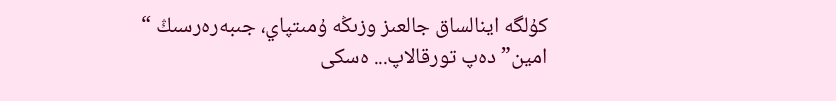كۇلگە اينالساق جالعىز وزىڭە ۇمىتپاي، جىبەرەرسىڭ “ امين” دەپ تورقالاپ... ەسكى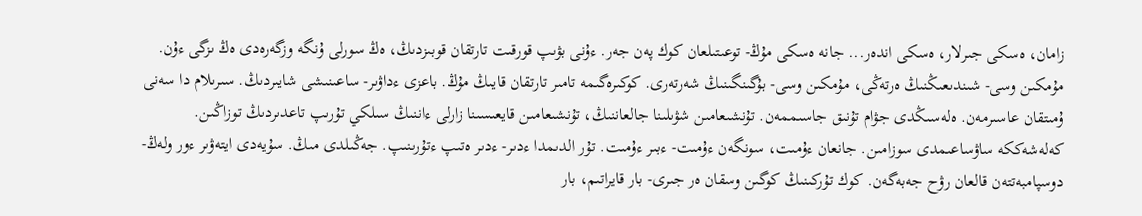زامان، ەسكى جىرلار، ەسكى اندەر... جانە ەسكى مۇڭ- توعىتىلعان كوك پەن جەر. ءۇنى بۋىپ قورقىت تارتقان قوبىزدىڭ، ەڭ سورلى ۇنگە وزگەرەدى ەڭ ىزگى ءۇن. مۇمكىن وسى- شىندىعىڭنىڭ ەرتەڭى، مۇمكىن وسى- بۇگىنگىنىڭ شەرتەرى. كوكىرەگىمە تامىر تارتقان قايىڭ مۇڭ. باعزى ءداۋىر- ساعىنىشى شايىردىڭ. سىرىلام دا سەنى ۇمىتقان عاسىرمەن. ەلەسىڭدى جۋام تۇنىق جاسىممەن. تۇنشىعامىن شۋىلىنا جالعاننىڭ، تۇنشىعامىن قايعىسىنا زارلى ءاننىڭ سىلكي تۇرىپ تاعدىردىڭ توزاڭىن. كەلەشەككە ساۋساعىمدى سوزامىن. جانعان ءۇمىت، سونگەن ءۇمىت- ءبىر ءۇمىت. تۇر الدىمدا ءدىر- ءدىر ەتىپ ءتۇرىنىپ. جەڭىلدى مىڭ. سۇيەدى ايتەۋىر ءور ولەڭ- دوسپامبەتتەن قالعان رۋح جەبەگەن. كوك تۇركىنىڭ كوگىن وسقان ەر جىرى- بار قايراتىم، بار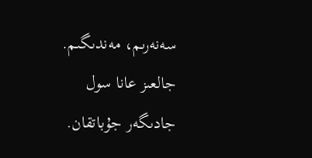سەنەرىم، مەندىگىم. جالعىز عانا سول جادىگەر جۇباتقان.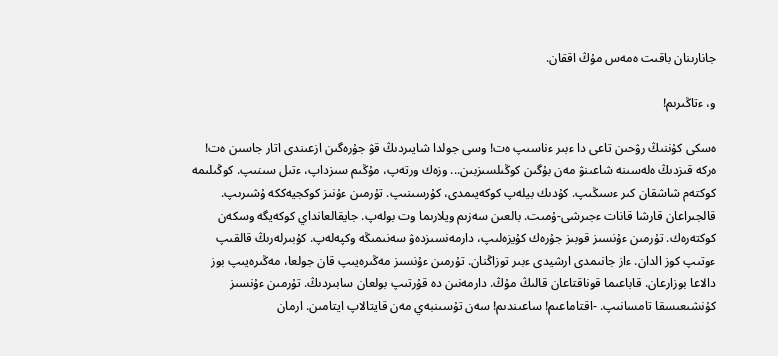جانارىنان باقىت ەمەس مۇڭ اققان.

و، ءتاڭىرىم!

ەسكى كۇننىڭ رۋحىن تاعى دا ءبىر ءناسىپ ەت! وسى جولدا شايىردىڭ قۋ جۇرەگىن ازعىندى اتار جاسىن ەت! ەركە قىزدىڭ ەلەسىنە شاعىنۋ مەن بۇگىن كوڭىلسىزبىن... وزەك ورتەپ، مۇڭىم سىزداپ، ءتىل سىنىپ. كوڭىلىمە كوكتەم شاشقان كىر ءسىڭىپ. كۇدىك بيلەپ كوكەيىمدى، كۇرسىنىپ. تۇرمىن ءۇنىز كوكجيەككە ۇشىرىپ. قالجىراعان قارشا قانات ءجىرشى-ۇمىت. بالعىن سەزىم ويلارىما وت بولەپ. جايقالعانداي كوكەيگە وسكەن كوكتەرەك. تۇرمىن ءۇنسىز قوبىز جۇرەك كۇيزەلىپ، دارمەنسىزدەۋ سەنىمىڭە وكپەلەپ. كۇبىرلەرىڭ قالقىپ ءوتىپ كوز الدان. ءاز جانىمدى ارشيدى ءبىر توزاڭنان. تۇرمىن ءۇنسىز مەڭىرەيىپ قان جولعا، مەڭىرەيىپ بوز دالاعا بوزارعان. قاباعىما قوناقتاعان قالىڭ مۇڭ. دارمەنىن دە قۇرتىپ بولعان سابىردىڭ. تۇرمىن ءۇنسىز كۇنشىعىسقا تامسانىپ. -اقتاماعىم! ساعىندىم! سەن تۇسىنبەي مەن قايتالاپ ايتامىن. ارمان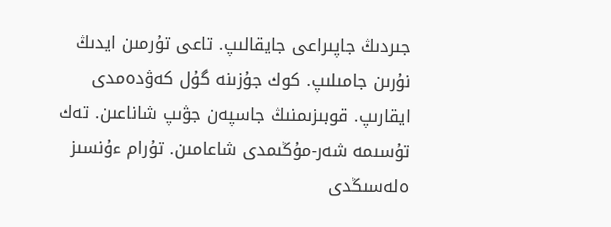جىردىڭ جاپىراعى جايقالىپ. تاعى تۇرمىن ايدىڭ نۇرىن جامىلىپ. كوك جۇزىنە گۇل كەۋدەمدى ايقارىپ. قوبىزىمنىڭ جاسپەن جۋىپ شاناعىن. تەك تۇسىمە شەر-مۇڭىمدى شاعامىن. تۇرام ءۇنسىز ەلەسىڭدى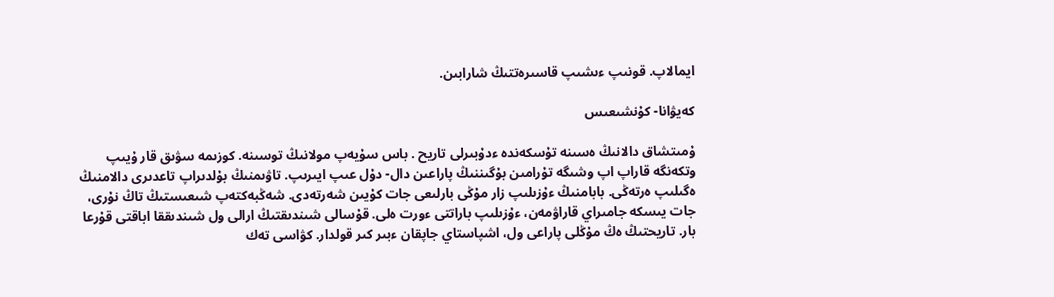ايمالاپ. قونىپ ءىشىپ قاسىرەتتىڭ شارابىن.

كەيۋانا- كۇنشىعىس

ۇمىتشاق دالانىڭ ەسىنە تۇسكەندە ءدۇبىرلى تاريح . باس سۇيەپ مولانىڭ توسىنە. كوزىمە سۋىق قار ۇيىپ وتكەنگە قاراپ اپ وشىگە تۇرامىن بۇگىننىڭ پاراعىن دال- دۇل عىپ ايىرىپ. تاۋىمنىڭ بۇلدىراپ تاعدىرى دالامنىڭ ەگىلىپ ەرتەڭى. بابامنىڭ ءۇزىلىپ زار مۇڭى بارلىعى جات كۇيىن شەرتەدى. شەڭبەكتەپ شىعىستىڭ تاڭ نۇرى، جات يىسكە جامىراي قاراۋمەن، ءۇزىلىپ باراتتى ءورت ەلى. قۇسالى شىندىقتىڭ ارالى ول شىندىققا اباقتى قۇرعا بار. تاريحتىڭ ەڭ مۇڭلى پاراعى ول، اشپاستاي جاپقان ءبىر كىر قولدار. كۋاسى تەك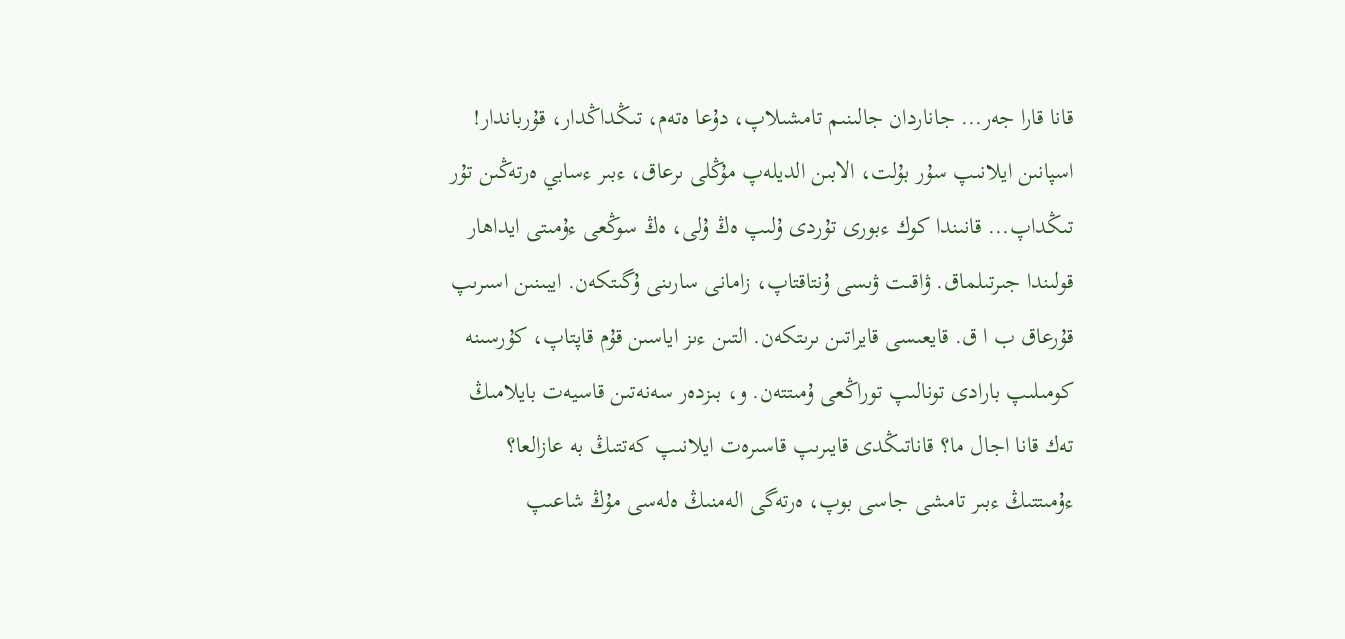قانا قارا جەر... جاناردان جالىنىم تامشىلاپ، دۇعا ەتەم، تىڭداڭدار، قۇرباندار! اسپانىن ايلانىپ سۇر بۇلت، الابىن الديلەپ مۇڭلى ىرعاق، ءبىر ءسابي ەرتەڭىن تۇر تىڭداپ... قانىندا كوك ءبورى تۇردى ۇلىپ ەڭ ۇلى، ەڭ سوڭعى ءۇمىتى ايداھار قولىندا جىرتىلماق. ۋاقىت ۋىسى ۇنتاقتاپ، زامانى سارىنى ۇگىتكەن. ايبىنىن اسىرىپ قۇرعاق ب ا ق. قايعىسى قايراتىن ىرىتكەن. التىن ءىز اياسىن قۇم قاپتاپ، كۇرسىنە كومىلىپ بارادى تونالىپ توراڭعى ۇمىتتەن. و، بىزدەر سەنەتىن قاسيەت بايلامىڭ تەك قانا اجال ما؟ قاناتىڭدى قايىرىپ قاسىرەت ايلانىپ كەتتىڭ بە عازالعا؟ ءۇمىتتىڭ ءبىر تامشى جاسى بوپ، ەرتەگى الەمنىڭ ەلەسى مۇڭ شاعىپ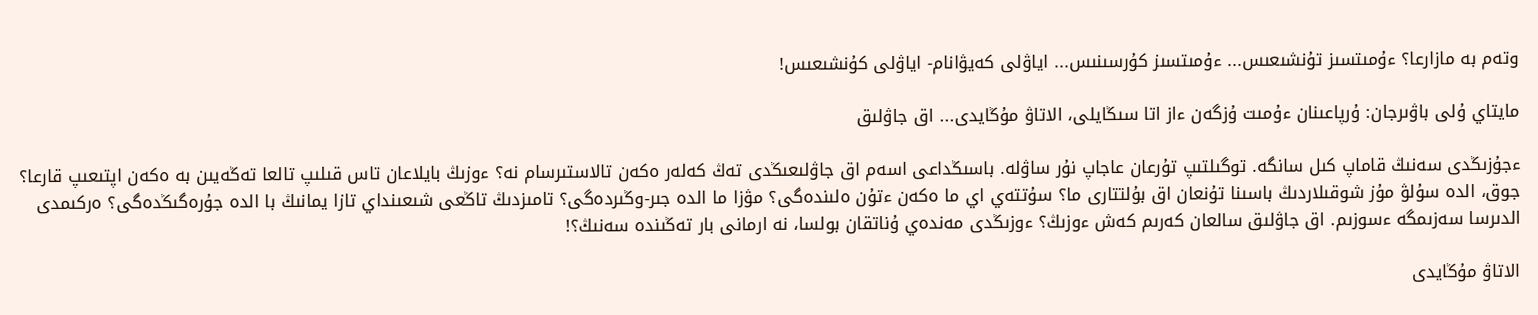وتەم بە مازارعا؟ ءۇمىتسىز تۇنشىعىس... ءۇمىتسىز كۇرسىنىس... اياۋلى كەيۋانام- اياۋلى كۇنشىعىس!

مايتاي ۇلى باۋىرجان: ۇرپاعىنان ءۇمىت ۇزگەن ءاز اتا سىڭايلى، الاتاۋ مۇڭايدى... اق جاۋلىق

ءجۇزىڭدى سەنىڭ قاماپ كىل سانگە. توگىلتىپ تۇرعان عاجاپ نۇر ساۋلە. باسىڭداعى اسەم اق جاۋلىعىڭدى تەڭ كەلەر ەكەن تالاستىرسام نە؟ ءوزىڭ بايلاعان تاس قىلىپ تالعا تەڭەيىن بە ەكەن اپتىعىپ قارعا؟ جوق، الدە سۇلۋ مۇز شوقىلاردىڭ باسىنا تۇنعان اق بۇلتتارى ما؟ سۇتتەي اي ما ەكەن ءتۇن ەلىندەگى؟ مۋزا ما الدە جىر-وڭىردەگى؟ تامىزدىڭ تاڭعى شىعىنداي تازا يمانىڭ با الدە جۇرەگىڭدەگى؟ ەركىمدى الدىرسا سەزىمگە ءسوزىم. اق جاۋلىق سالعان كەرىم كەش ءوزىڭ؟ ءوزىڭدى مەندەي ۇناتقان بولسا، نە ارمانى بار تەڭىندە سەنىڭ؟!

الاتاۋ مۇڭايدى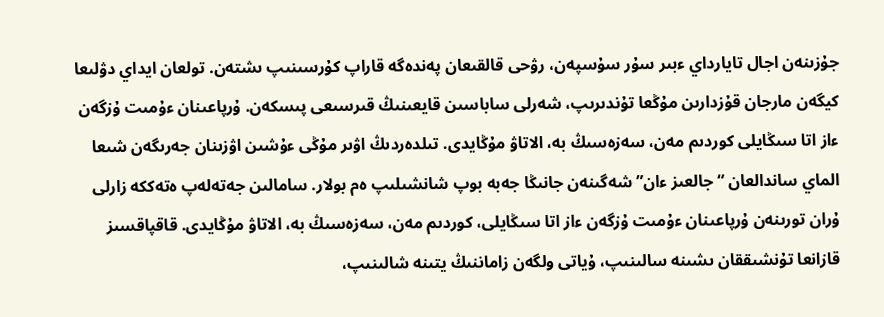جۇزىنەن اجال تايارداي ءبىر سۇر سۇسپەن، رۋحى قالقىعان پەندەگە قاراپ كۇرسىنىپ ىشتەن. تولعان ايداي دۋلىعا كيگەن مارجان قۇزدارىن مۇڭعا تۇندىرىپ، شەرلى ساباسىن قايعىنىڭ قىرسىعى پىسكەن. ۇرپاعىنان ءۇمىت ۇزگەن ءاز اتا سىڭايلى كوردىم مەن، سەزەسىڭ بە، الاتاۋ مۇڭايدى. تىلدەردىڭ اۋىر مۇڭى ءۇشىن اۋزىنان جەرىگەن شىعا الماي ساندالعان “ جالعىز ءان” شەگىنەن جانىڭا جەبە بوپ شانشىلىپ ەم بولار. سامالىن جەتەلەپ ەتەككە زارلى ۇران تورىنەن ۇرپاعىنان ءۇمىت ۇزگەن ءاز اتا سىڭايلى، كوردىم مەن، سەزەسىڭ بە، الاتاۋ مۇڭايدى. قاقپاقسىز قازانعا تۇنشىققان ىشىنە سالىنىپ، ۇياتى ولگەن زاماننىڭ يتىنە شالىنىپ،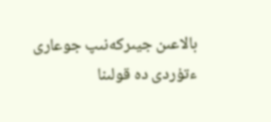بالاعىن جيىركەنىپ جوعارى ءتۇردى دە قولىنا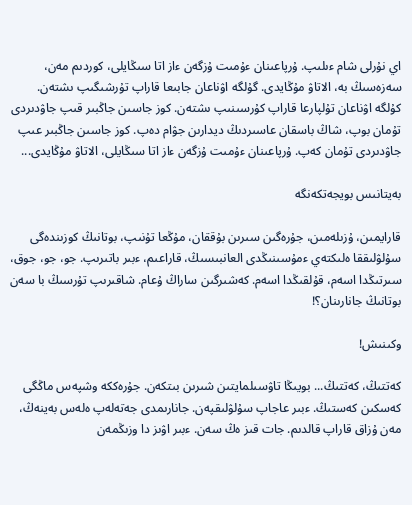اي نۇرلى شام ءىلىپ. ۇرپاعىنان ءۇمىت ۇزگەن ءاز اتا سىڭايلى، كوردىم مەن، سەزەسىڭ بە، الاتاۋ مۇڭايدى. گۇلگە اۋناعان جابىعا قاراپ تۇرشىگىپ ىشتەن. كۇلگە اۋناعان تۇلپارعا قاراپ كۇرسىنىپ ىشتەن. كوز جاسىن جاڭبىر قىپ جاۋدىردى تۇمان بوپ، شاڭ باسقان عاسىردىڭ ديدارىن جۋام دەپ. كوز جاسىن جاڭبىر عىپ جاۋدىردى تۇمان كەپ. ۇرپاعىنان ءۇمىت ۇزگەن ءاز اتا سىڭايلى، الاتاۋ مۇڭايدى...

بەيتانىس بويجەتكەنگە

قارايمىن، ۇزىلەمىن، جۇرەگىن سىرىن بۇققان، مۇڭعا تۇنىپ، بوتانىڭ كوزىندەگى سۇلۋلىققا ەلىكتەي ءمۇسىنىڭدى العانبىسىڭ، قاراعىم، ءبىر باتىرىپ. جو، جو، جوق، سىرتىڭدا اسەم، قۇلقىڭدا اسەم. كەشىرگىن ساراڭ ۇعام. شاقىرىپ تۇرسىڭ با سەن بوتانىڭ جانارىنان؟!

وكىنىش!

كەتتىڭ، كەتتىڭ... بويىڭا تاۋسىلمايتىن شىرىن بىتكەن. جۇرەككە وشپەس ماڭگى كەسكىن كەستىڭ. ءبىر عاجاپ سۇلۋلىقپەن. جانارىمدى جەتەلەپ ەلەس بەينەڭ، مەن ۇزاق قاراپ قالدىم. جات قىز ەڭ سەن. ءبىر اۋىز دا وزىڭمەن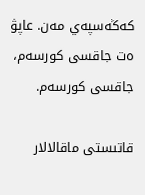كەڭەسپەي مەن. عاپۋ ەت جاقسى كورسەم، جاقسى كورسەم.

قاتىستى ماقالالار